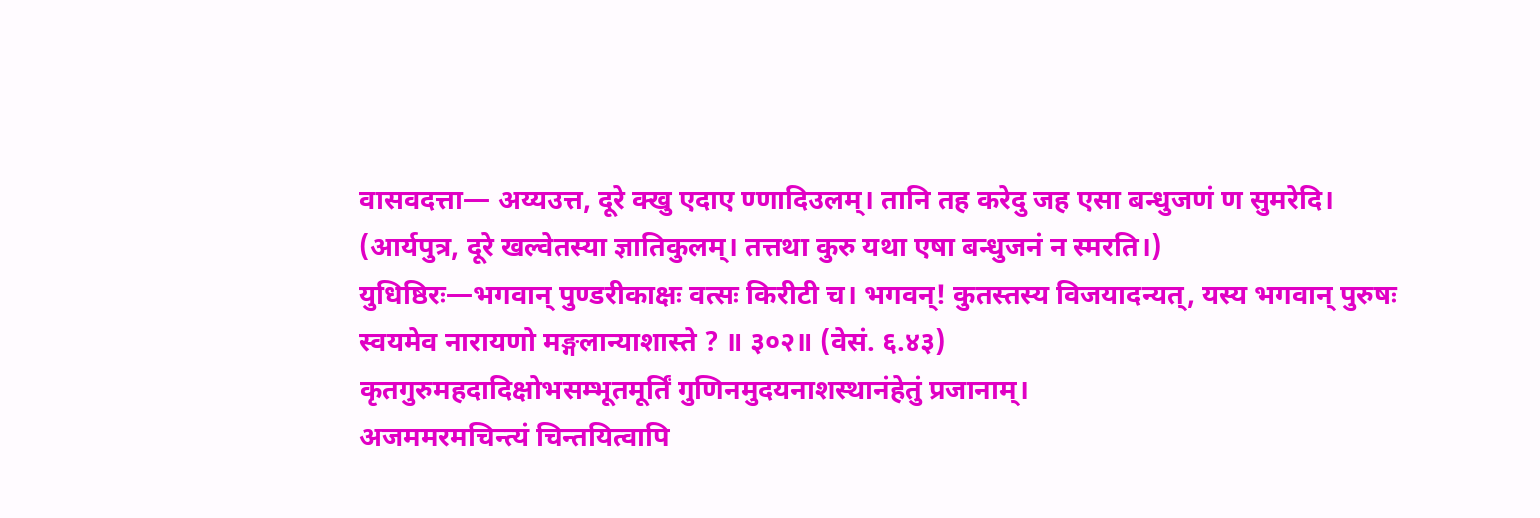वासवदत्ता— अय्यउत्त, दूरे क्खु एदाए ण्णादिउलम्। तानि तह करेदु जह एसा बन्धुजणं ण सुमरेदि। (आर्यपुत्र, दूरे खल्वेतस्या ज्ञातिकुलम्। तत्तथा कुरु यथा एषा बन्धुजनं न स्मरति।)
युधिष्ठिरः—भगवान् पुण्डरीकाक्षः वत्सः किरीटी च। भगवन्! कुतस्तस्य विजयादन्यत्, यस्य भगवान् पुरुषः स्वयमेव नारायणो मङ्गलान्याशास्ते ? ॥ ३०२॥ (वेसं. ६.४३)
कृतगुरुमहदादिक्षोभसम्भूतमूर्तिं गुणिनमुदयनाशस्थानंहेतुं प्रजानाम्।
अजममरमचिन्त्यं चिन्तयित्वापि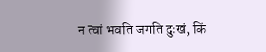न त्वां भवति जगति दुःखं, किं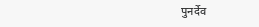पुनर्देव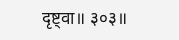दृष्ट्वा॥ ३०३॥